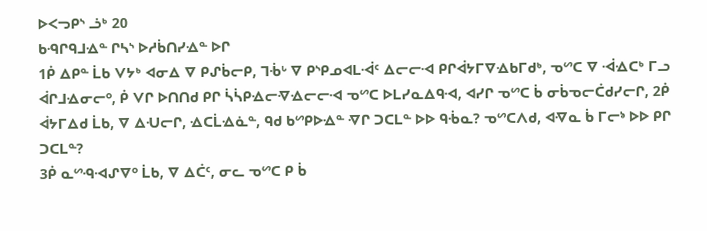ᐅᐸᓓᑭᔅ ᓘᒃ 20
ᑲᑴᒋᑫᒧᐎᓐ ᒋᓴᔅ ᐅᓱᑳᑎᓯᐎᓐ ᐅᒋ
1ᑮ ᐃᑭᓐ ᒫᑲ ᐯᔭᒃ ᐊᓂᐃ ᐁ ᑭᔑᑳᓕᑭ, ᒣᒀᒡ ᐁ ᑭᔅᑭᓄᐊᒪᐙᑦ ᐃᓕᓕᐗ ᑭᒋᐋᔭᒥᐁᐎᑲᒥᑯᒃ, ᓀᔥᑕ ᐁ ᐙᐎᑕᒃ ᒥᓗ ᐋᒋᒧᐎᓂᓕᐤ, ᑮ ᐯᒋ ᐅᑎᑎᑯ ᑭᒋ ᓵᓵᑭᐎᓕᐌᐎᓕᓕᐗ ᓀᔥᑕ ᐅᒪᓯᓇᐃᑫᐗ, ᐊᓯᒋ ᓀᔥᑕ ᑳ ᓂᑳᓀᓕᑖᑯᓯᓕᒋ, 2ᑮ ᐋᔭᒥᐃᑯ ᒫᑲ, ᐁ ᐃᑗᓕᒋ, ᐎᑕᒫᐎᓈᓐ, ᑫᑯ ᑲᔥᑭᐅᐎᓐ ᐌᒋ ᑐᑕᒪᓐ ᐅᐅ ᑫᒀᓇ? ᓀᔥᑕᐱᑯ, ᐊᐌᓇ ᑳ ᒥᓕᔉ ᐅᐅ ᑭᒋ ᑐᑕᒪᓐ?
3ᑮ ᓇᔥᑴᐗᔑᐁᐤ ᒫᑲ, ᐁ ᐃᑖᑦ, ᓂᓚ ᓀᔥᑕ ᑭ ᑳ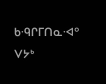ᑲᑴᒋᒥᑎᓇᐗᐤ ᐯᔭᒃ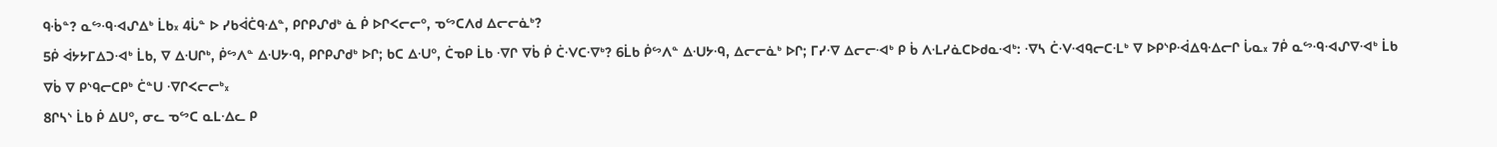ᑫᒀᓐ? ᓇᔥᑴᐗᔑᐃᒃ ᒫᑲ᙮ 4ᒑᓐ ᐅ ᓯᑲᐋᑖᑫᐎᓐ, ᑭᒋᑭᔑᑯᒃ ᓈ ᑮ ᐅᒋᐸᓕᓕᐤ, ᓀᔥᑕᐱᑯ ᐃᓕᓕᓈᒃ?
5ᑮ ᐋᔭᔭᒥᐃᑐᐗᒃ ᒫᑲ, ᐁ ᐃᑗᒋᒃ, ᑮᔥᐱᓐ ᐃᑗᔭᑴ, ᑭᒋᑭᔑᑯᒃ ᐅᒋ; ᑲᑕ ᐃᑗᐤ, ᑖᓀᑭ ᒫᑲ ᐌᒋ ᐁᑳ ᑮ ᑖᐺᑕᐌᒃ? 6ᒫᑲ ᑮᔥᐱᓐ ᐃᑗᔭᑴ, ᐃᓕᓕᓈᒃ ᐅᒋ; ᒥᓯᐌ ᐃᓕᓕᐗᒃ ᑭ ᑳ ᐱᒶᓯᓈᑕᐅᑯᓇᐗᒃ: ᐌᓴ ᑖᐺᐗᑫᓕᑕᒶᒃ ᐁ ᐅᑭᔅᑭᐙᐃᑫᐎᓕᒋ ᒑᓇ᙮ 7ᑮ ᓇᔥᑴᐗᔑᐁᐗᒃ ᒫᑲ ᐁᑳ ᐁ ᑭᔅᑫᓕᑕᑭᒃ ᑖᓐᑌ ᐌᒋᐸᓕᓕᒃ᙮
8ᒋᓴᔅ ᒫᑲ ᑮ ᐃᑌᐤ, ᓂᓚ ᓀᔥᑕ ᓇᒪᐎᓚ ᑭ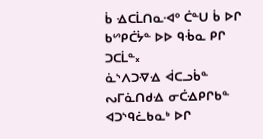ᑳ ᐎᑕᒫᑎᓇᐗᐤ ᑖᓐᑌ ᑳ ᐅᒋ ᑲᔥᑭᑖᔮᓐ ᐅᐅ ᑫᒀᓇ ᑭᒋ ᑐᑕᒫᓐ᙮
ᓈᔅᐱᑐᐌᐎ ᐋᑕᓗᑳᓐ ᔓᒥᓈᑎᑯᐎ ᓂᑖᐎᑭᒋᑲᓐ ᐊᑐᔅᑫᓛᑲᓇᒃ ᐅᒋ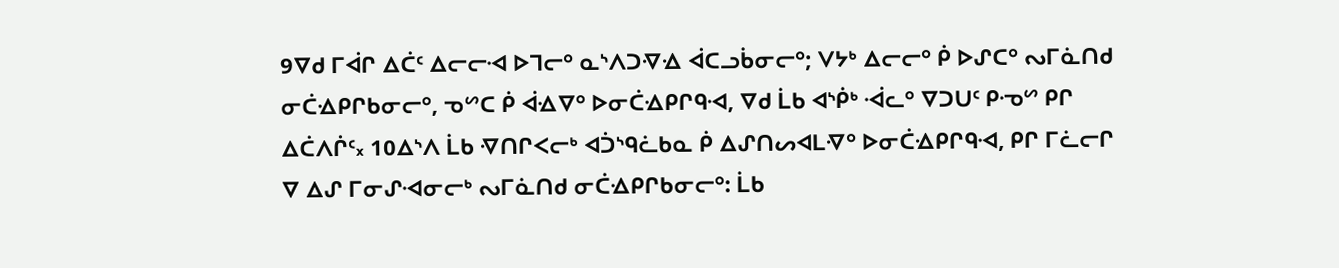9ᐁᑯ ᒥᐋᒋ ᐃᑖᑦ ᐃᓕᓕᐗ ᐅᒣᓕᐤ ᓇᔅᐱᑐᐌᐎ ᐋᑕᓗᑳᓂᓕᐤ; ᐯᔭᒃ ᐃᓕᓕᐤ ᑮ ᐅᔑᑕᐤ ᔓᒥᓈᑎᑯ ᓂᑖᐎᑭᒋᑲᓂᓕᐤ, ᓀᔥᑕ ᑮ ᐋᐎᐁᐤ ᐅᓂᑖᐎᑭᒋᑫᐗ, ᐁᑯ ᒫᑲ ᐊᔅᑮᒃ ᐙᓚᐤ ᐁᑐᑌᑦ ᑭᓉᔥ ᑭᒋ ᐃᑖᐱᒌᑦ᙮ 10ᐃᔅᐱ ᒫᑲ ᐌᑎᒋᐸᓕᒃ ᐊᑑᔅᑫᓛᑲᓇ ᑮ ᐃᔑᑎᔕᐊᒪᐌᐤ ᐅᓂᑖᐎᑭᒋᑫᐗ, ᑭᒋ ᒥᓛᓕᒋ ᐁ ᐃᔑ ᒥᓂᔑᐗᓂᓕᒃ ᔓᒥᓈᑎᑯ ᓂᑖᐎᑭᒋᑲᓂᓕᐤ: ᒫᑲ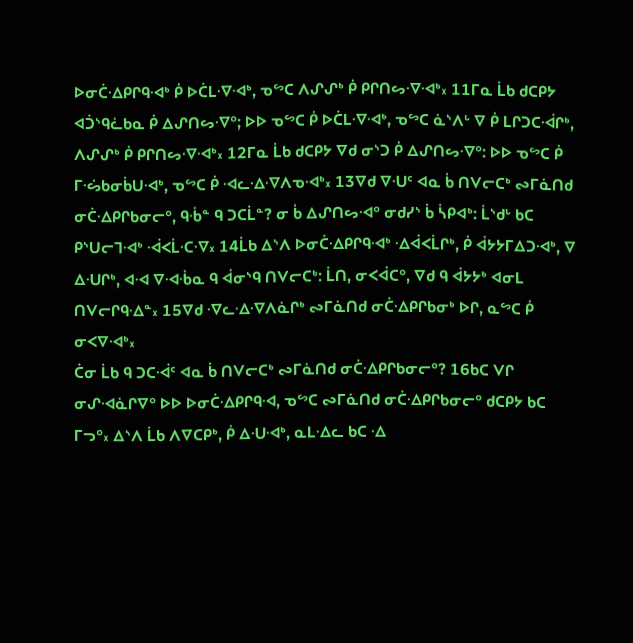ᐅᓂᑖᐎᑭᒋᑫᐗᒃ ᑮ ᐅᑖᒪᐌᐗᒃ, ᓀᔥᑕ ᐱᔑᔑᒃ ᑮ ᑭᒋᑎᔕᐌᐗᒃ᙮ 11ᒥᓇ ᒫᑲ ᑯᑕᑭᔭ ᐊᑑᔅᑫᓛᑲᓇ ᑮ ᐃᔑᑎᔕᐌᐤ; ᐅᐅ ᓀᔥᑕ ᑮ ᐅᑖᒪᐌᐗᒃ, ᓀᔥᑕ ᓈᔅᐱᒡ ᐁ ᑮ ᒪᒋᑐᑕᐙᒋᒃ, ᐱᔑᔑᒃ ᑮ ᑭᒋᑎᔕᐌᐗᒃ᙮ 12ᒥᓇ ᒫᑲ ᑯᑕᑭᔭ ᐁᑯ ᓂᔅᑐ ᑮ ᐃᔑᑎᔕᐌᐤ: ᐅᐅ ᓀᔥᑕ ᑮ ᒥᔣᑲᓂᑳᑌᐗᒃ, ᓀᔥᑕ ᑮ ᐗᓚᐎᐌᐱᓀᐗᒃ᙮ 13ᐁᑯ ᐁᑗᑦ ᐊᓇ ᑳ ᑎᐯᓕᑕᒃ ᔓᒥᓈᑎᑯ ᓂᑖᐎᑭᒋᑲᓂᓕᐤ, ᑫᒀᓐ ᑫ ᑐᑕᒫᓐ? ᓂ ᑳ ᐃᔑᑎᔕᐗᐤ ᓂᑯᓯᔅ ᑳ ᓵᑭᐊᒃ: ᒫᔅᑯᒡ ᑲᑕ ᑭᔅᑌᓕᒣᐗᒃ ᐙᐸᒫᑡᐌ᙮ 14ᒫᑲ ᐃᔅᐱ ᐅᓂᑖᐎᑭᒋᑫᐗᒃ ᐎᐋᐸᒫᒋᒃ, ᑮ ᐋᔭᔭᒥᐃᑐᐗᒃ, ᐁ ᐃᑗᒋᒃ, ᐊᐗ ᐁᐗᒀᓇ ᑫ ᐋᓂᔅᑫ ᑎᐯᓕᑕᒃ: ᒫᑎ, ᓂᐸᐋᑕᐤ, ᐁᑯ ᑫ ᐋᔭᔭᒃ ᐊᓂᒪ ᑎᐯᓕᒋᑫᐎᓐ᙮ 15ᐁᑯ ᐌᓚᐎᐌᐱᓈᒋᒃ ᔓᒥᓈᑎᑯ ᓂᑖᐎᑭᒋᑲᓂᒃ ᐅᒋ, ᓇᔥᑕ ᑮ ᓂᐸᐁᐗᒃ᙮
ᑖᓂ ᒫᑲ ᑫ ᑐᑕᐙᑦ ᐊᓇ ᑳ ᑎᐯᓕᑕᒃ ᔓᒥᓈᑎᑯ ᓂᑖᐎᑭᒋᑲᓂᓕᐤ? 16ᑲᑕ ᐯᒋ ᓂᔑᐗᓈᒋᐁᐤ ᐅᐅ ᐅᓂᑖᐎᑭᒋᑫᐗ, ᓀᔥᑕ ᔓᒥᓈᑎᑯ ᓂᑖᐎᑭᒋᑲᓂᓕᐤ ᑯᑕᑭᔭ ᑲᑕ ᒥᓓᐤ᙮ ᐃᔅᐱ ᒫᑲ ᐱᐁᑕᑭᒃ, ᑮ ᐃᑗᐗᒃ, ᓇᒪᐎᓚ ᑲᑕ ᐎ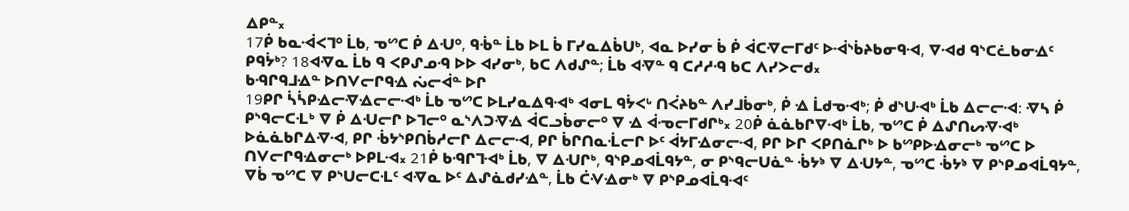ᐃᑭᓐ᙮
17ᑮ ᑲᓇᐙᐸᒣᐤ ᒫᑲ, ᓀᔥᑕ ᑮ ᐃᑗᐤ, ᑫᒀᓐ ᒫᑲ ᐅᒪ ᑳ ᒥᓯᓇᐃᑳᑌᒃ, ᐊᓇ ᐅᓯᓂ ᑳ ᑮ ᐋᑕᐌᓕᒥᑯᑦ ᐅᐙᔅᑳᔨᑲᓂᑫᐗ, ᐁᐗᑯ ᑫᔅᑕᓛᑲᓂᐎᑦ ᑭᑫᔮᒃ? 18ᐊᐌᓇ ᒫᑲ ᑫ ᐸᑭᔑᓄᑴ ᐅᐅ ᐊᓯᓂᒃ, ᑲᑕ ᐱᑯᔑᓐ; ᒫᑲ ᐊᐌᓐ ᑫ ᑕᓱᓱᑴ ᑲᑕ ᐱᓯᐳᓕᑯ᙮
ᑲᑴᒋᑫᒧᐎᓐ ᐅᑎᐯᓕᒋᑫᐎ ᔔᓕᐋᓐ ᐅᒋ
19ᑭᒋ ᓵᓵᑭᐎᓕᐌᐎᓕᓕᐗᒃ ᒫᑲ ᓀᔥᑕ ᐅᒪᓯᓇᐃᑫᐗᒃ ᐊᓂᒪ ᑫᔮᐸᒡ ᑎᐹᔨᑲᓐ ᐱᓯᒧᑳᓂᒃ, ᑮ ᐎ ᒫᑯᓀᐗᒃ; ᑮ ᑯᔅᑌᐗᒃ ᒫᑲ ᐃᓕᓕᐗ: ᐌᓴ ᑮ ᑭᔅᑫᓕᑕᒶᒃ ᐁ ᑮ ᐃᑗᓕᒋ ᐅᒣᓕᐤ ᓇᔅᐱᑐᐌᐎ ᐋᑕᓗᑳᓂᓕᐤ ᐁ ᐎ ᐋᓉᓕᒥᑯᒋᒃ᙮ 20ᑮ ᓈᓈᑲᒋᐁᐗᒃ ᒫᑲ, ᓀᔥᑕ ᑮ ᐃᔑᑎᔕᐌᐗᒃ ᐅᓈᓈᑲᒋᐃᐌᐗ, ᑭᒋ ᒀᔭᔅᑭᑎᑳᓱᓕᒋ ᐃᓕᓕᐗ, ᑭᒋ ᑳᒋᑎᓇᒸᓕᒋ ᐅᑦ ᐋᔭᒥᐎᓂᓕᐗ, ᑭᒋ ᐅᒋ ᐸᑭᑎᓈᒋᒃ ᐅ ᑲᔥᑭᐅᐎᓂᓕᒃ ᓀᔥᑕ ᐅ ᑎᐯᓕᒋᑫᐎᓂᓕᒃ ᐅᑭᒪᐗ᙮ 21ᑮ ᑲᑴᒋᒣᐗᒃ ᒫᑲ, ᐁ ᐃᑗᒋᒃ, ᑫᔅᑭᓄᐊᒫᑫᔭᓐ, ᓂ ᑭᔅᑫᓕᑌᓈᓐ ᒀᔭᔉ ᐁ ᐃᑗᔭᓐ, ᓀᔥᑕ ᒀᔭᔉ ᐁ ᑭᔅᑭᓄᐊᒫᑫᔭᓐ, ᐁᑳ ᓀᔥᑕ ᐁ ᑭᔅᑌᓕᑕᒶᑦ ᐊᐌᓇ ᐅᑦ ᐃᔑᓈᑯᓯᐎᓐ, ᒫᑲ ᑖᐺᐎᓂᒃ ᐁ ᑭᔅᑭᓄᐊᒫᑫᐗᑦ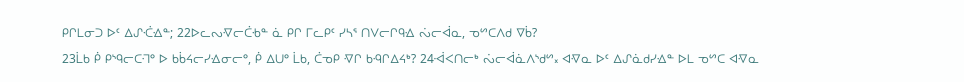ᑭᒋᒪᓂᑐ ᐅᑦ ᐃᔑᑣᐎᓐ; 22ᐅᓚᔓᐌᓕᑖᑾᓐ ᓈ ᑭᒋ ᒥᓚᑭᑦ ᓯᓴᕐ ᑎᐯᓕᒋᑫᐎ ᔔᓕᐋᓇ, ᓀᔥᑕᐱᑯ ᐁᑳ?
23ᒫᑲ ᑮ ᑭᔅᑫᓕᑕᒬᐤ ᐅ ᑲᑳᔦᓕᓯᐎᓂᓕᐤ, ᑮ ᐃᑌᐤ ᒫᑲ, ᑖᓀᑭ ᐌᒋ ᑲᑴᒋᐃᔦᒃ? 24ᐙᐸᑎᓕᒃ ᔔᓕᐋᓈᐱᔅᑯᔥ᙮ ᐊᐌᓇ ᐅᑦ ᐃᔑᓈᑯᓯᐎᓐ ᐅᒪ ᓀᔥᑕ ᐊᐌᓇ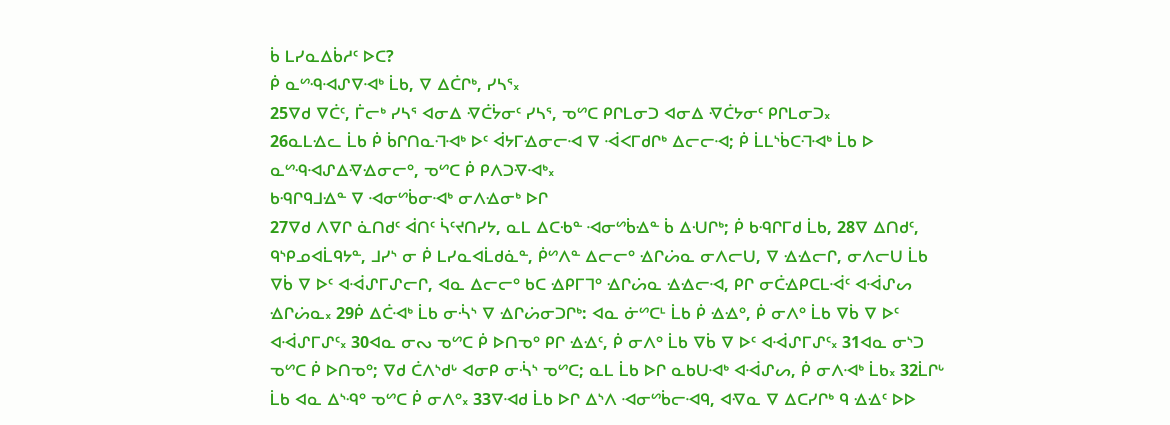ᑳ ᒪᓯᓇᐃᑳᓱᑦ ᐅᑕ?
ᑮ ᓇᔥᑴᐗᔑᐁᐗᒃ ᒫᑲ, ᐁ ᐃᑖᒋᒃ, ᓯᓴᕐ᙮
25ᐁᑯ ᐁᑖᑦ, ᒦᓕᒃ ᓯᓴᕐ ᐊᓂᐃ ᐌᑖᔮᓂᑦ ᓯᓴᕐ, ᓀᔥᑕ ᑭᒋᒪᓂᑐ ᐊᓂᐃ ᐌᑖᔭᓂᑦ ᑭᒋᒪᓂᑐ᙮
26ᓇᒪᐎᓚ ᒫᑲ ᑮ ᑳᒋᑎᓇᒬᐗᒃ ᐅᑦ ᐋᔭᒥᐎᓂᓕᐗ ᐁ ᐙᐸᒥᑯᒋᒃ ᐃᓕᓕᐗ; ᑮ ᒫᒪᔅᑳᑕᒬᐗᒃ ᒫᑲ ᐅ ᓇᔥᑴᐗᔑᐃᐌᐎᓂᓕᐤ, ᓀᔥᑕ ᑮ ᑭᐱᑐᐌᐗᒃ᙮
ᑲᑴᒋᑫᒧᐎᓐ ᐁ ᐗᓂᔥᑳᓂᐗᒃ ᓂᐱᐎᓂᒃ ᐅᒋ
27ᐁᑯ ᐱᐁᒋ ᓈᑎᑯᑦ ᐋᑎᑦ ᓵᑦᔪᑎᓯᔭ, ᓇᒪ ᐃᑕᑾᓐ ᐗᓂᔥᑳᐎᓐ ᑳ ᐃᑗᒋᒃ; ᑮ ᑲᑴᒋᒥᑯ ᒫᑲ, 28ᐁ ᐃᑎᑯᑦ, ᑫᔅᑭᓄᐊᒫᑫᔭᓐ, ᒧᓯᔅ ᓂ ᑮ ᒪᓯᓇᐊᒫᑯᓈᓐ, ᑮᔥᐱᓐ ᐃᓕᓕᐤ ᐎᒋᔖᓇ ᓂᐱᓕᑌ, ᐁ ᐎᐎᓕᒋ, ᓂᐱᓕᑌ ᒫᑲ ᐁᑳ ᐁ ᐅᑦ ᐊᐙᔑᒥᔑᓕᒋ, ᐊᓇ ᐃᓕᓕᐤ ᑲᑕ ᐎᑭᒥᒣᐤ ᐎᒋᔖᓇ ᐎᐎᓕᐗ, ᑭᒋ ᓂᑖᐎᑭᑕᒪᐙᑦ ᐊᐙᔑᔕ ᐎᒋᔖᓇ᙮ 29ᑮ ᐃᑖᐗᒃ ᒫᑲ ᓂᔂᔅ ᐁ ᐎᒋᔖᓂᑐᒋᒃ: ᐊᓇ ᓃᔥᑕᒻ ᒫᑲ ᑮ ᐎᐎᐤ, ᑮ ᓂᐱᐤ ᒫᑲ ᐁᑳ ᐁ ᐅᑦ ᐊᐙᔑᒥᔑᑦ᙮ 30ᐊᓇ ᓂᔓ ᓀᔥᑕ ᑮ ᐅᑎᓀᐤ ᑭᒋ ᐎᐎᑦ, ᑮ ᓂᐱᐤ ᒫᑲ ᐁᑳ ᐁ ᐅᑦ ᐊᐙᔑᒥᔑᑦ᙮ 31ᐊᓇ ᓂᔅᑐ ᓀᔥᑕ ᑮ ᐅᑎᓀᐤ; ᐁᑯ ᑖᐱᔅᑯᒡ ᐊᓂᑭ ᓂᔂᔅ ᓀᔥᑕ; ᓇᒪ ᒫᑲ ᐅᒋ ᓇᑲᑌᐗᒃ ᐊᐙᔑᔕ, ᑮ ᓂᐱᐗᒃ ᒫᑲ᙮ 32ᒫᒋᒡ ᒫᑲ ᐊᓇ ᐃᔅᑴᐤ ᓀᔥᑕ ᑮ ᓂᐱᐤ᙮ 33ᐁᐗᑯ ᒫᑲ ᐅᒋ ᐃᔅᐱ ᐗᓂᔥᑳᓕᐗᑫ, ᐊᐌᓇ ᐁ ᐃᑕᓯᒋᒃ ᑫ ᐎᐎᑦ ᐅᐅ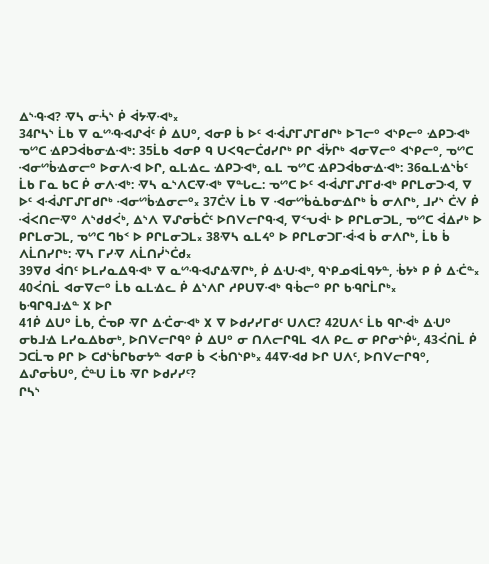ᐃᔅᑴᐗ? ᐌᓴ ᓂᔂᔅ ᑮ ᐋᔭᐌᐗᒃ᙮
34ᒋᓴᔅ ᒫᑲ ᐁ ᓇᔥᑴᐗᔑᐋᑦ ᑮ ᐃᑌᐤ, ᐊᓂᑭ ᑳ ᐅᑦ ᐊᐙᔑᒥᔑᒥᑯᒋᒃ ᐅᒣᓕᐤ ᐊᔅᑭᓕᐤ ᐎᑭᑐᐗᒃ ᓀᔥᑕ ᐎᑭᑐᐋᑲᓂᐎᐗᒃ: 35ᒫᑲ ᐊᓂᑭ ᑫ ᑌᐸᑫᓕᑖᑯᓯᒋᒃ ᑭᒋ ᐋᔮᒋᒃ ᐊᓂᐁᓕᐤ ᐊᔅᑭᓕᐤ, ᓀᔥᑕ ᐗᓂᔥᑳᐎᓂᓕᐤ ᐅᓂᐱᐗ ᐅᒋ, ᓇᒪᐎᓚ ᐎᑭᑐᐗᒃ, ᓇᒪ ᓀᔥᑕ ᐎᑭᑐᐋᑲᓂᐎᐗᒃ: 36ᓇᒪᐎᔅᑳᑦ ᒫᑲ ᒥᓇ ᑲᑕ ᑮ ᓂᐱᐗᒃ: ᐌᓴ ᓇᔅᐱᑕᐌᐗᒃ ᐁᓐᒐᓚ: ᓀᔥᑕ ᐅᑦ ᐊᐙᔑᒥᔑᒥᑯᐗᒃ ᑭᒋᒪᓂᑐᐗ, ᐁ ᐅᑦ ᐊᐙᔑᒥᔑᒥᑯᒋᒃ ᐗᓂᔥᑳᐎᓂᓕᐤ᙮ 37ᑖᐺ ᒫᑲ ᐁ ᐗᓂᔥᑳᓈᑲᓂᐎᒋᒃ ᑳ ᓂᐱᒋᒃ, ᒧᓯᔅ ᑖᐺ ᑮ ᐙᐸᑎᓕᐌᐤ ᐱᔅᑯᑯᐹᒃ, ᐃᔅᐱ ᐁᔑᓂᑳᑖᑦ ᐅᑎᐯᓕᒋᑫᐗ, ᐁᑉᕃᐋᒻ ᐅ ᑭᒋᒪᓂᑐᒪ, ᓀᔥᑕ ᐋᐃᓯᒃ ᐅ ᑭᒋᒪᓂᑐᒪ, ᓀᔥᑕ ᒉᑲᑉ ᐅ ᑭᒋᒪᓂᑐᒪ᙮ 38ᐌᓴ ᓇᒪᔦᐤ ᐅ ᑭᒋᒪᓂᑐᒥᐙᐗ ᑳ ᓂᐱᒋᒃ, ᒫᑲ ᑳ ᐱᒫᑎᓯᒋᒃ: ᐌᓴ ᒥᓯᐌ ᐱᒫᑎᓰᔅᑖᑯ᙮
39ᐁᑯ ᐋᑎᑦ ᐅᒪᓯᓇᐃᑫᐗᒃ ᐁ ᓇᔥᑴᐗᔑᐃᐌᒋᒃ, ᑮ ᐃᑗᐗᒃ, ᑫᔅᑭᓄᐊᒫᑫᔭᓐ, ᒀᔭᔉ ᑭ ᑮ ᐃᑣᓐ᙮ 40ᐹᑎᒫ ᐊᓂᐁᓕᐤ ᒫᑲ ᓇᒪᐎᓚ ᑮ ᐃᔅᐱᒋ ᓱᑭᑌᐁᐗᒃ ᑫᒀᓕᐤ ᑭᒋ ᑲᑴᒋᒫᒋᒃ᙮
ᑲᑴᒋᑫᒧᐎᓐ ᙭ ᐅᒋ
41ᑮ ᐃᑌᐤ ᒫᑲ, ᑖᓀᑭ ᐌᒋ ᐃᑣᓂᐗᒃ ᙭ ᐁ ᐅᑯᓯᓯᒥᑯᑦ ᑌᐱᑕ? 42ᑌᐱᑦ ᒫᑲ ᑫᒋᐙᒃ ᐃᑗᐤ ᓂᑲᒧᐎ ᒪᓯᓇᐃᑲᓂᒃ, ᐅᑎᐯᓕᒋᑫᐤ ᑮ ᐃᑌᐤ ᓂ ᑎᐱᓕᒋᑫᒪ ᐊᐱ ᑭᓚ ᓂ ᑭᒋᓂᔅᑮᒡ, 43ᐹᑎᒫ ᑮ ᑐᑕᒫᓀ ᑭᒋ ᐅ ᑕᑯᔅᑳᒋᑲᓂᔭᓐ ᐊᓂᑭ ᑳ ᐸᒀᑎᔅᑭᒃ᙮ 44ᐁᐗᑯ ᐅᒋ ᑌᐱᑦ, ᐅᑎᐯᓕᒋᑫᐤ, ᐃᔑᓂᑳᑌᐤ, ᑖᓐᑌ ᒫᑲ ᐌᒋ ᐅᑯᓯᓯᑦ?
ᒋᓴᔅ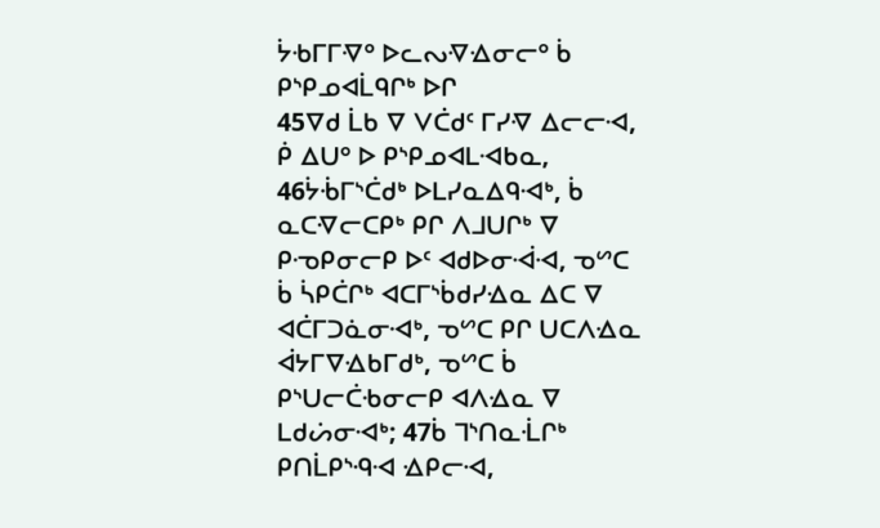ᔮᑾᒥᒥᐌᐤ ᐅᓚᔓᐌᐎᓂᓕᐤ ᑳ ᑭᔅᑭᓄᐊᒫᑫᒋᒃ ᐅᒋ
45ᐁᑯ ᒫᑲ ᐁ ᐯᑖᑯᑦ ᒥᓯᐌ ᐃᓕᓕᐗ, ᑮ ᐃᑌᐤ ᐅ ᑭᔅᑭᓄᐊᒪᐗᑲᓇ, 46ᔮᒀᒥᔅᑖᑯᒃ ᐅᒪᓯᓇᐃᑫᐗᒃ, ᑳ ᓇᑕᐌᓕᑕᑭᒃ ᑭᒋ ᐱᒧᑌᒋᒃ ᐁ ᑭᓉᑭᓂᓕᑭ ᐅᑦ ᐊᑯᐅᓂᐙᐗ, ᓀᔥᑕ ᑳ ᓵᑭᑖᒋᒃ ᐊᑕᒥᔅᑳᑯᓯᐎᓇ ᐃᑕ ᐁ ᐊᑖᒥᑐᓈᓂᐗᒃ, ᓀᔥᑕ ᑭᒋ ᑌᑕᐱᐎᓇ ᐋᔭᒥᐁᐎᑲᒥᑯᒃ, ᓀᔥᑕ ᑳ ᑭᔅᑌᓕᑖᑾᓂᓕᑭ ᐊᐱᐎᓇ ᐁ ᒪᑯᔖᓂᐗᒃ; 47ᑳ ᒣᔅᑎᓇᒸᒋᒃ ᑭᑎᒫᑭᔅᑴᐗ ᐎᑭᓕᐗ,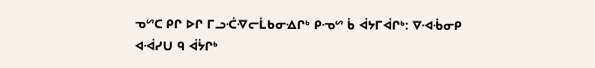ᓀᔥᑕ ᑭᒋ ᐅᒋ ᒥᓗᑣᐌᓕᒫᑲᓂᐎᒋᒃ ᑭᓉᔥ ᑳ ᐋᔭᒥᐋᒋᒃ: ᐁᐗᒀᓂᑭ ᐊᐙᓯᑌ ᑫ ᐋᔮᒋᒃ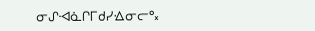ᓂᔑᐗᓈᒋᒥᑯᓯᐎᓂᓕᐤ᙮